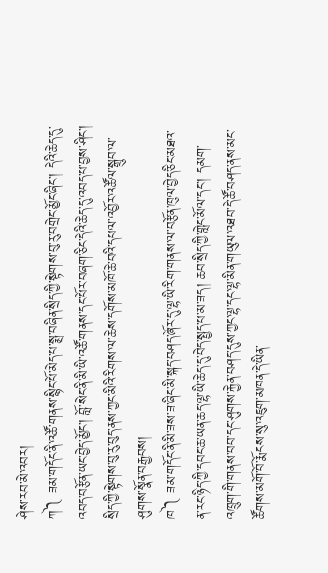ཤེས་རབ་མེ་འབར།
ཀ༽ ཟམ་གདོང་ནི་འཚོ་གནས་སྙིང་པོ་མེད་པ་སྨྲ་བཞིན་སྲིད་ཀྱི་སྟེགས་བུ་རུ་བགྲེང་མྱོང་ཞིང་། དེའི་ཆེད་དུ་འབད་བརྩོན་ཡང་བྱེད་མྱོང་། བློ་སེང་ནི་མི་ཡི་འཚོ་གནས་དང་པོར་བཞག་ཅིང་དེའི་ཆེད་དུ་འབད་པ་བྱས་ཤིང་། སྲིད་ཀྱི་སྟེགས་བུ་རུ་བུད་ནས་ཀྱང་མིའི་རིགས་ལ་ཆེས་དགོས་མཁོ་ཆེ་བའི་དཔལ་འབྱོར་འཚོལ་སྒྲུབ་ལ་ཤུགས་སྣོན་བརྒྱབས།
ཁ༽ ཟམ་གདོང་ནི་མི་ཟས་ཟ་ཞིང་མི་སྐད་བཤད་ཞོར་དུ་ལྷ་ཡི་རིག་གནས་ལ་བརྩོན་ཁུལ་བྱེད་ཅིང་མཐའ་ན་རང་ཉིད་ཀྱི་དབང་ཆ་ཡན་ཆད་ལྷ་ཡི་ཆེད་དུ་བེད་སྤྱད་པ་མ་ཟད། ཆབ་སྲིད་ཀྱི་གླེང་མོལ་དང་། དམག་འཁྲུག་གི་གནས་བབ་དང་ཤུགས་རྐྱེན་བཤད་དུས་ཀྱང་ལྷ་དང་ལྷ་མིན་གཡུལ་འཐབ་དེ་ཚོ་བཤད་ནས་མང་ཚོགས་མགོ་བོ་རྨོངས་སུ་འཇུག་མཁན་དེ་ཡིན་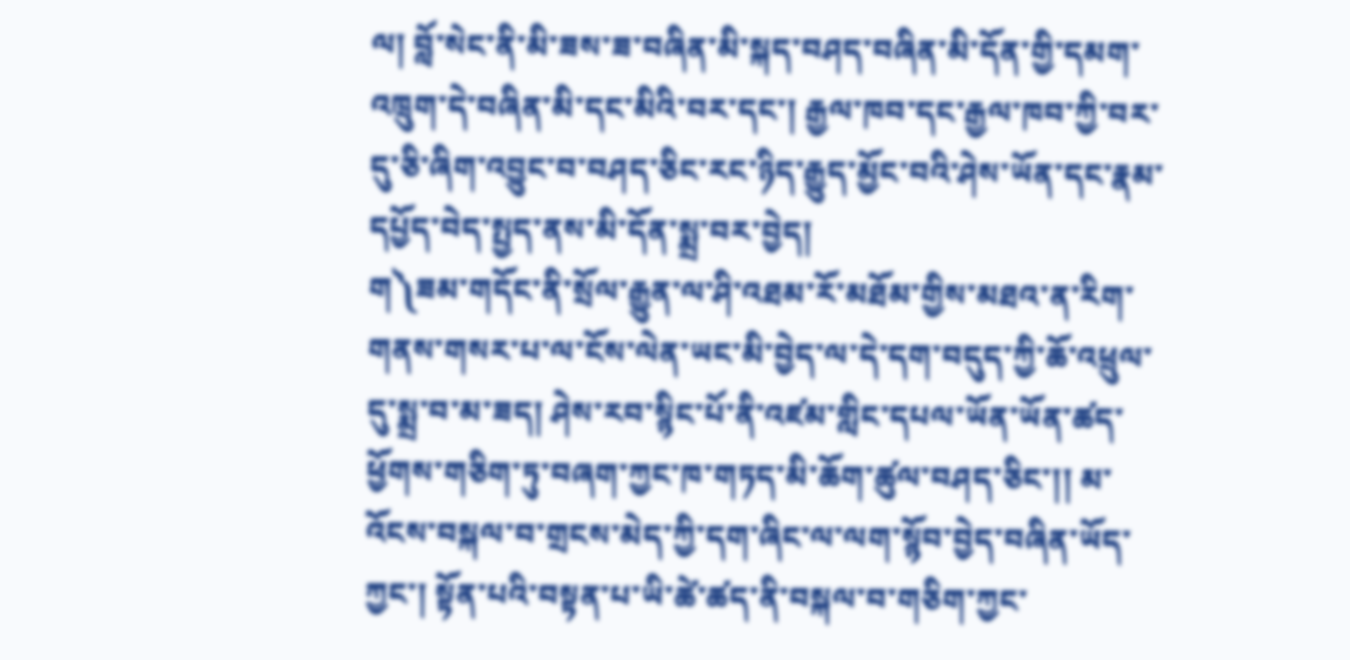ལ། བློ་སེང་ནི་མི་ཟས་ཟ་བཞིན་མི་སྐད་བཤད་བཞིན་མི་དོན་གྱི་དམག་འཁྲུག་དེ་བཞིན་མི་དང་མིའི་བར་དང་། རྒྱལ་ཁབ་དང་རྒྱལ་ཁབ་ཀྱི་བར་དུ་ཅི་ཞིག་འབྱུང་བ་བཤད་ཅིང་རང་ཉིད་རྒྱུད་མྱོང་བའི་ཤེས་ཡོན་དང་རྣམ་དཔྱོད་བེད་སྤྱད་ནས་མི་དོན་སྨྲ་བར་བྱེད།
ག༽ཟམ་གདོང་ནི་སྲོལ་རྒྱུན་ལ་ཤི་འཐམ་རོ་མཐོམ་གྱིས་མཐའ་ན་རིག་གནས་གསར་པ་ལ་ངོས་ལེན་ཡང་མི་བྱེད་ལ་དེ་དག་བདུད་ཀྱི་ཆོ་འཕྲུལ་དུ་སྨྲ་བ་མ་ཟད། ཤེས་རབ་སྙིང་པོ་ནི་འཛམ་གླིང་དཔལ་ཡོན་ཡོན་ཚད་ཕྱོགས་གཅིག་ཏུ་བཞག་ཀྱང་ཁ་གཏད་མི་ཆོག་ཚུལ་བཤད་ཅིང་།། མ་འོངས་བསྐལ་བ་གྲངས་མེད་ཀྱི་དག་ཞིང་ལ་ལག་སྙོབ་བྱེད་བཞིན་ཡོད་ཀྱང་། སྟོན་པའི་བསྟན་པ་ཡི་ཚེ་ཚད་ནི་བསྐལ་བ་གཅིག་ཀྱང་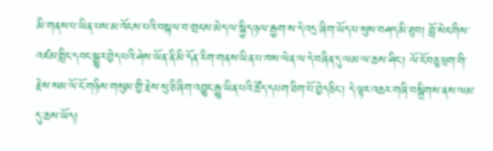མི་གནས་པ་ཡིན་པས་མ་འོངས་པའི་བསྐལ་བ་གྲངས་མེད་ལ་སྐྱིད་ཉལ་རྒྱག་ས་དེ་འདྲ་ཞིག་ཡོད་པ་སུས་བཤད་མི་ཐུབ། བློ་སེང་གིས་འཛམ་གླིང་དབང་སྒྱུར་བྱེད་པའི་ཤེས་ཡོན་ནི་མི་དོན་རིག་གནས་ཡིན་པ་ཁས་ལེན་ལ་དེ་བཞིན་དུ་ལམ་ལ་ཆས་ཤིང་། ལོ་ངོ་བཅུ་ཕྲག་གི་རྗེས་སམ་ལོ་ངོ་གཉིས་གསུམ་གྱི་རྗེས་སུ་ཅི་ཞིག་འབྱུང་རྒྱུ་ཡིན་པའི་ཚོད་དཔག་ཐིག་པོ་བྱེད་ཅིང་། དེ་ལྟར་འཆར་གཞི་བསྒྲིགས་ནས་ལམ་དུ་ཆས་ཡོད།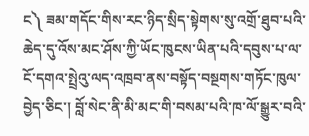ང༽ ཟམ་གདོང་གིས་རང་ཉིད་སྲིད་སྟེགས་སུ་འགྲོ་ཐུབ་པའི་ཆེད་དུ་འོས་མང་ཤོས་ཀྱི་ཡོང་ཁུངས་ཡིན་པའི་དབུས་པ་ལ་ངོ་དགའ་སྤྲེའུ་ལད་འཁྲབ་ནས་བསྟོད་བསྔགས་གཏོང་ཁུལ་བྱེད་ཅིང་། བློ་སེང་ནི་མི་མང་གི་བསམ་པའི་ཁ་ལོ་སྒྱུར་བའི་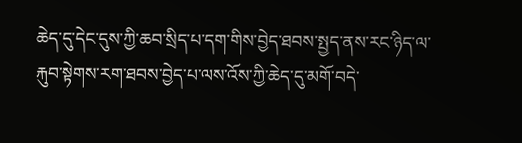ཆེད་དུ་དེང་དུས་ཀྱི་ཆབ་སྲིད་པ་དག་གིས་བྱེད་ཐབས་སྤྱད་ནས་རང་ཉིད་ལ་རྐུབ་སྟེགས་རག་ཐབས་བྱེད་པ་ལས་འོས་ཀྱི་ཆེད་དུ་མགོ་བདེ་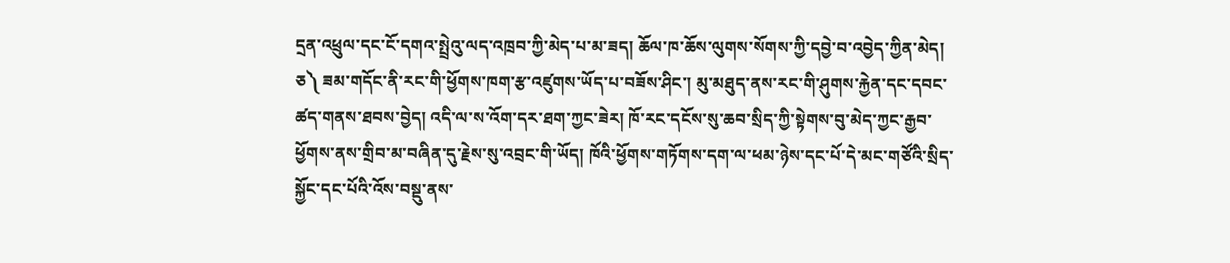དྲན་འཕྲུལ་དང་ངོ་དགའ་སྤྲེའུ་ལད་འཁྲབ་ཀྱི་མེད་པ་མ་ཟད། ཆོལ་ཁ་ཆོས་ལུགས་སོགས་ཀྱི་དབྱེ་བ་འབྱེད་ཀྱིན་མེད།
ཅ༽ ཟམ་གདོང་ནི་རང་གི་ཕྱོགས་ཁག་རྩ་འཛུགས་ཡོད་པ་བཟོས་ཤིང་། མུ་མཐུད་ནས་རང་གི་ཤུགས་རྐྱེན་དང་དབང་ཚད་གནས་ཐབས་བྱེད། འདི་ལ་ས་འོག་དར་ཐག་ཀྱང་ཟེར། ཁོ་རང་དངོས་སུ་ཆབ་སྲིད་ཀྱི་སྟེགས་བུ་མེད་ཀྱང་རྒྱབ་ཕྱོགས་ནས་གྲིབ་མ་བཞིན་དུ་རྗེས་སུ་འབྲང་གི་ཡོད། ཁོའི་ཕྱོགས་གཏོགས་དག་ལ་ཕམ་ཉེས་དང་པོ་དེ་མང་གཙོའི་སྲིད་སྐྱོང་དང་པོའི་འོས་བསྡུ་ནས་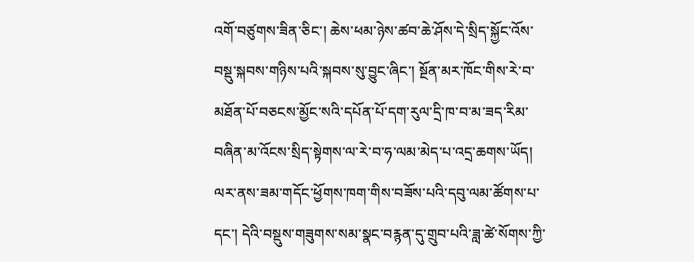འགོ་བཙུགས་ཟིན་ཅིང་། ཆེས་ཕམ་ཉེས་ཚབ་ཆེ་ཤོས་དེ་སྲིད་སྐྱོང་འོས་བསྡུ་སྐབས་གཉིས་པའི་སྐབས་སུ་བྱུང་ཞིང་། སྔོན་མར་ཁོང་གིས་རེ་བ་མཐོན་པོ་བཅངས་མྱོང་སའི་དཔོན་པོ་དག་རུལ་དྲི་ཁ་བ་མ་ཟད་རིམ་བཞིན་མ་འོངས་སྲིད་སྟེགས་ལ་རེ་བ་ཧ་ལམ་མེད་པ་འདྲ་ཆགས་ཡོད། ལར་ནས་ཟམ་གདོང་ཕྱོགས་ཁག་གིས་བཟོས་པའི་དབུ་ལམ་ཚོགས་པ་དང་། དེའི་བསྡུས་གཟུགས་སམ་སྣང་བརྙན་དུ་གྲུབ་པའི་ཟླ་ཚེ་སོགས་ཀྱི་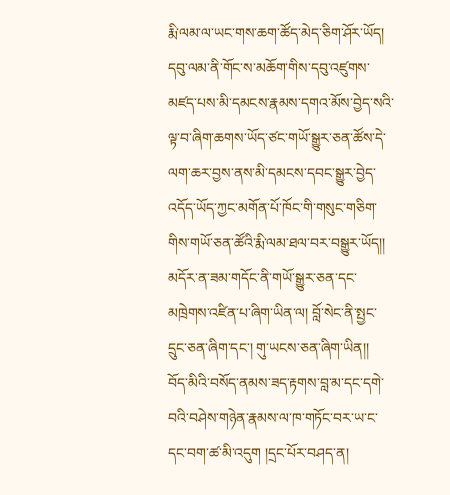རྨི་ལམ་ལ་ཡང་གས་ཆག་ཚོད་མེད་ཅིག་ཤོར་ཡོད། དབུ་ལམ་ནི་གོང་ས་མཆོག་གིས་དབུ་འཛུགས་མཛད་པས་མི་དམངས་རྣམས་དགའ་མོས་བྱེད་སའི་ལྟ་བ་ཞིག་ཆགས་ཡོད་ཙང་གཡོ་སྒྱུར་ཅན་ཚོས་དེ་ལག་ཆར་བྱས་ནས་མི་དམངས་དབང་སྒྱུར་བྱེད་འདོད་ཡོད་ཀྱང་མགོན་པོ་ཁོང་གི་གསུང་གཅིག་གིས་གཡོ་ཅན་ཚོའི་རྨི་ལམ་ཐལ་བར་བསྒྱུར་ཡོད།།
མདོར་ན་ཟམ་གདོང་ནི་གཡོ་སྒྱུར་ཅན་དང་མཁྲེགས་འཛིན་པ་ཞིག་ཡིན་ལ། བློ་སེང་ནི་སྤྱང་དྲུང་ཅན་ཞིག་དང་། གུ་ཡངས་ཅན་ཞིག་ཡིན།།
བོད་མིའི་བསོད་ནམས་ཟད་རྟགས་བླ་མ་དང་དགེ་བའི་བཤེས་གཉེན་རྣམས་ལ་ཁ་གཏོང་བར་ཡ་ང་དང་བག་ཚ་མི་འདུག །དྲང་པོར་བཤད་ན།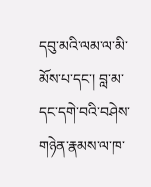དབུ་མའི་ལམ་ལ་མི་མོས་པ་དང་། བླ་མ་དང་དགེ་བའི་བཤེས་གཉེན་རྣམས་ལ་ཁ་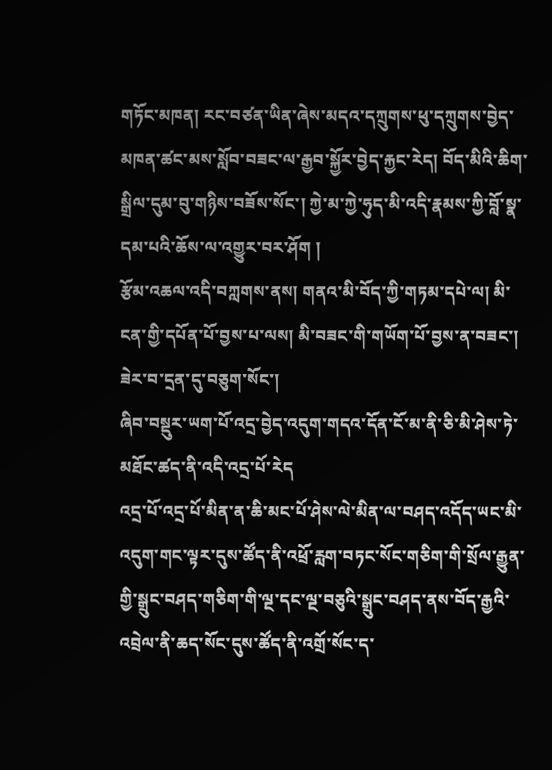གཏོང་མཁན། རང་བཙན་ཡིན་ཞེས་མདའ་དཀྲུགས་ཕུ་དཀྲུགས་བྱེད་མཁན་ཚང་མས་སློབ་བཟང་ལ་རྒྱབ་སྐྱོར་བྱེད་རྐྱང་རེད། བོད་མིའི་ཆིག་སྒྲིལ་དུམ་བུ་གཉིས་བཟོས་སོང་། ཀྱེ་མ་ཀྱེ་ཧུད་མི་འདི་རྣམས་ཀྱི་བློ་སྣ་དམ་པའི་ཆོས་ལ་འགྱུར་བར་ཤོག །
རྩོམ་འཆལ་འདི་བཀླགས་ནས། གནའ་མི་བོད་ཀྱི་གཏམ་དཔེ་ལ། མི་ངན་གྱི་དཔོན་པོ་བྱས་པ་ལས། མི་བཟང་གི་གཡོག་པོ་བྱས་ན་བཟང་། ཟེར་བ་དྲན་དུ་བཅུག་སོང་།
ཞིབ་བསྡུར་ཡག་པོ་འདྲ་བྱེད་འདུག་གདའ་དོན་ངོ་མ་ནི་ཅི་མི་ཤེས་ཏེ་མཐོང་ཚད་ནི་འདི་འདྲ་པོ་རེད
འདྲ་པོ་འདྲ་པོ་མིན་ན་ཆི་མང་པོ་ཤེས་ལེ་མིན་ལ་བཤད་འདོད་ཡང་མི་འདུག་གང་ལྟར་དུས་ཚོད་ནི་འཕྲོ་རླག་བཏང་སོང་གཅིག་གི་སྲོལ་རྒྱུན་གྱི་སྒྲུང་བཤད་གཅིག་གི་ལྔ་དང་ལྔ་བཅུའི་སྒྲུང་བཤད་ནས་བོད་རྒྱའི་འབྲེལ་ནི་ཆད་སོང་དུས་ཚོད་ནི་འགྲོ་སོང་ད་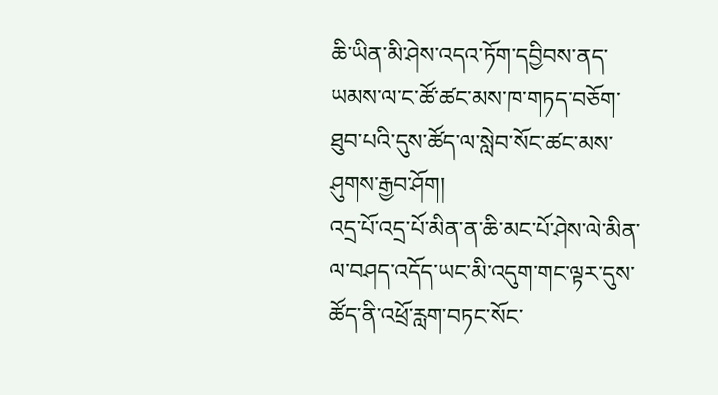ཆི་ཡིན་མི་ཤེས་འདའ་ཏོག་དབྱིབས་ནད་ཡམས་ལ་ང་ཚོ་ཚང་མས་ཁ་གཏད་བཅོག་ཐུབ་པའི་དུས་ཚོད་ལ་སླེབ་སོང་ཚང་མས་ཤུགས་རྒྱབ་ཤོག།
འདྲ་པོ་འདྲ་པོ་མིན་ན་ཆི་མང་པོ་ཤེས་ལེ་མིན་ལ་བཤད་འདོད་ཡང་མི་འདུག་གང་ལྟར་དུས་ཚོད་ནི་འཕྲོ་རླག་བཏང་སོང་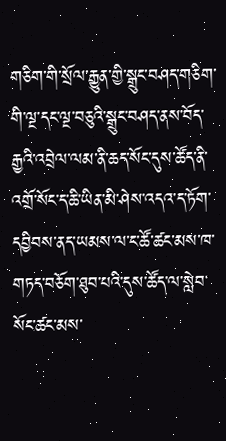གཅིག་གི་སྲོལ་རྒྱུན་གྱི་སྒྲུང་བཤད་གཅིག་གི་ལྔ་དང་ལྔ་བཅུའི་སྒྲུང་བཤད་ནས་བོད་རྒྱའི་འབྲེལ་ལམ་ནི་ཆད་སོང་དུས་ཚོད་ནི་འགྲོ་སོང་ད་ཆི་ཡིན་མི་ཤེས་འདའ་ད་ཏོག་དབྱིབས་ནད་ཡམས་ལ་ང་ཚོ་ཚང་མས་ཁ་གཏད་བཅོག་ཐུབ་པའི་དུས་ཚོད་ལ་སླེབ་སོང་ཚང་མས་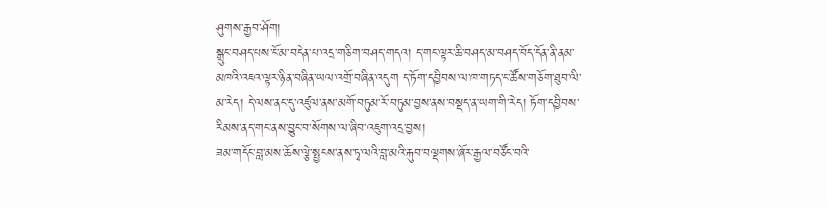ཤུགས་རྒྱབ་ཤོག།
སྒྲུང་བཤད་པས་ངོ་མ་བདེན་པ་འདྲ་གཅིག་བཤད་གདའ། ད་གང་ལྟར་ཆི་བཤད་མ་བཤད་བོད་དོན་ནི་ནམ་མཁའི་འཇའ་ལྟར་ཉིན་བཞིན་ཡལ་འགྲོ་བཞིན་འདུག ད་ཏོག་དབྱིབས་ལ་ཁ་གཏད་ང་ཚོས་གཅོག་ཐུབ་ལི་མ་རེད། དེ་ལས་ནང་དུ་འཛུལ་ནས་མགོ་བཏུམ་རོ་བཏུམ་བྱས་ནས་བསྡད་ན་ཡག་གི་རེད། ཏོག་དབྱིབས་རིམས་ནད་གང་ནས་བྱུང་བ་སོགས་ལ་ཞིབ་འཇུག་འདྲ་བྱས།
ཟམ་གདོང་བླ་མས་ཆོས་ལྕེ་སྤྱངས་ནས་ཏྭ་ལའི་བླ་མའི་རྐུབ་བལྡགས་ཞོར་རྒྱལ་བཙོང་བའི་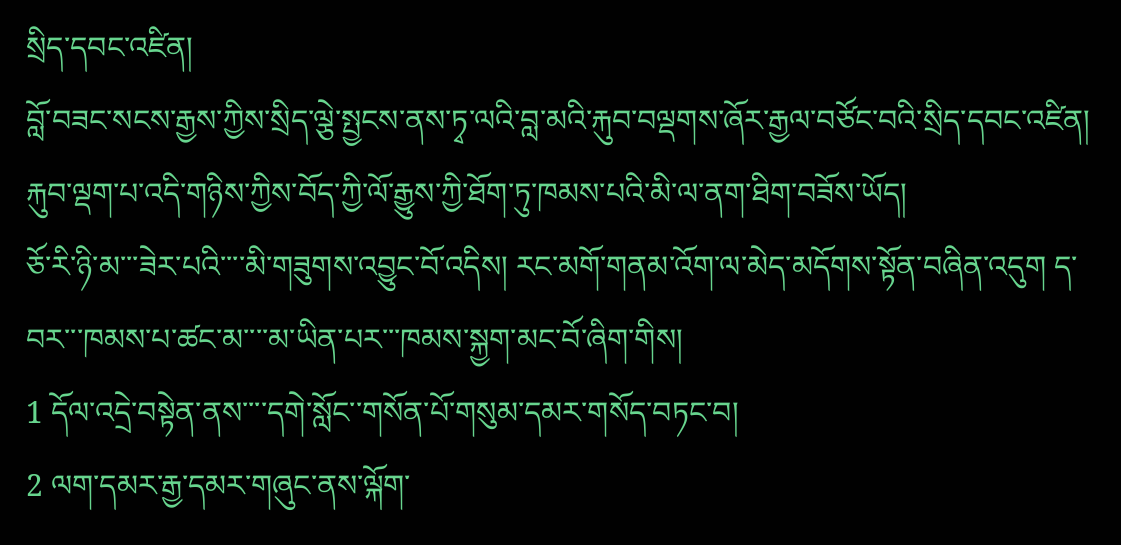སྲིད་དབང་འཛིན།
བློ་བཟང་སངས་རྒྱས་ཀྱིས་སྲིད་ལྕེ་སྤྱངས་ནས་ཏྭ་ལའི་བླ་མའི་རྐུབ་བལྡགས་ཞོར་རྒྱལ་བཙོང་བའི་སྲིད་དབང་འཛིན། རྐུབ་ལྡག་པ་འདི་གཉིས་ཀྱིས་བོད་ཀྱི་ལོ་རྒྱུས་ཀྱི་ཐོག་ཏུ་ཁམས་པའི་མི་ལ་ནག་ཐིག་བཟོས་ཡོད།
ཅོ་རི་ཉི་མ་་་ཟེར་པའི་་་་མི་གཟུགས་འབྱུང་བོ་འདིས། རང་མགོ་གནམ་འོག་ལ་མེད་མདོགས་སྟོན་བཞིན་འདུག ད་བར་་་ཁམས་པ་ཚང་མ་་་་མ་ཡིན་པར་་་ཁམས་སྐྱག་མང་བོ་ཞིག་གིས།
1 དོལ་འདྲེ་བསྟེན་ནས་་་་དགེ་སློང་་གསོན་པོ་གསུམ་དམར་གསོད་བཏང་བ།
2 ལག་དམར་རྒྱ་དམར་གཞུང་ནས་ལྐོག་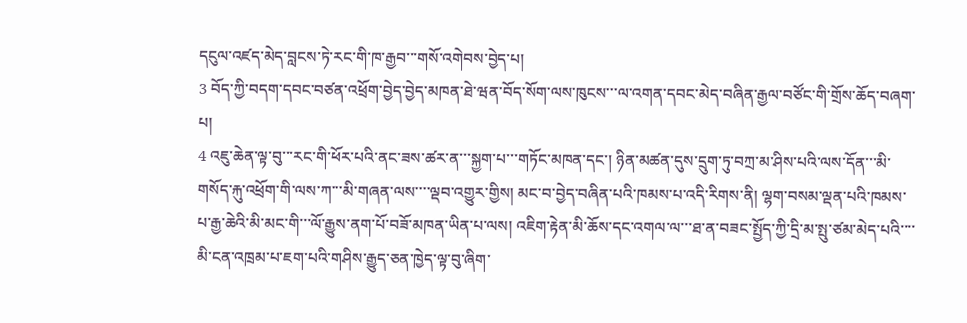དངུལ་འཛད་མེད་བླངས་ཏེ་རང་གི་ཁ་རྒྱབ་་་གསོ་འགེབས་བྱེད་པ།
3 བོད་ཀྱི་བདག་དབང་བཙན་འཕྲོག་བྱེད་བྱེད་མཁན་ཐེ་ཝན་བོད་སོག་ལས་ཁུངས་་་ལ་འགན་དབང་མེད་བཞིན་རྒྱལ་བཙོང་གི་གྲོས་ཆོད་བཞག་པ།
4 འཇུ་ཆེན་ལྟ་བུ་་་རང་གི་ཕོར་པའི་ནང་ཟས་ཚར་ན་་་སྐྱག་པ་་་གཏོང་མཁན་དང་། ཉིན་མཚན་དུས་དྲུག་ཏུ་བཀྲ་མ་ཤིས་པའི་ལས་དོན་་་མི་གསོད་རྐུ་འཕྲོག་གི་ལས་ཀ་་་མི་གཞན་ལས་་་་ལྡབ་འགྱུར་གྱིས། མང་བ་བྱེད་བཞིན་པའི་ཁམས་པ་འདི་རིགས་ནི། ལྷག་བསམ་ལྡན་པའི་ཁམས་པ་རྒྱ་ཆེའི་མི་མང་གི་་་ལོ་རྒྱུས་ནག་པོ་བཟོ་མཁན་ཡིན་པ་ལས། འཇིག་རྟེན་མི་ཆོས་དང་འགལ་ལ་་་ཐ་ན་བཟང་སྤྱོད་ཀྱི་དྲི་མ་སྤུ་ཙམ་མེད་པའི་་་་མི་ངན་འཁྲམ་པ་ཇག་པའི་གཤིས་རྒྱུད་ཅན་ཁྱེད་ལྟ་བུ་ཞིག་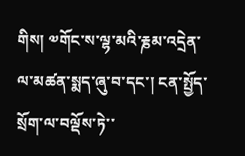གིས། ༧གོང་ས་ལྷ་མའི་རྞམ་འདྲེན་ལ་མཚན་སྨད་ཞུ་བ་དང་། ངན་སྤྱོད་སྲོག་ལ་བལྡོས་ཏེ་་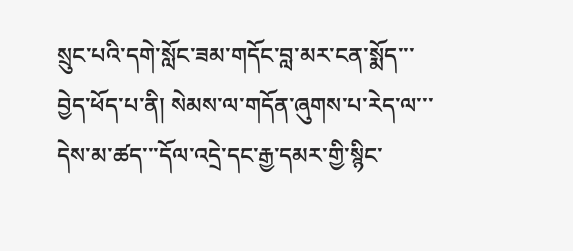སྲུང་པའི་དགེ་སློང་ཟམ་གདོང་བླ་མར་ངན་སྨོད་་་བྱེད་ཕོད་པ་ནི། སེམས་ལ་གདོན་ཞུགས་པ་རེད་ལ་་་དེས་མ་ཚད་་་དོལ་འདྲེ་དང་རྒྱ་དམར་གྱི་སྙིང་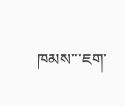ཁམས་་་ཇག་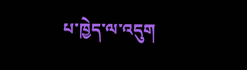པ་ཁྱེད་ལ་འདུག